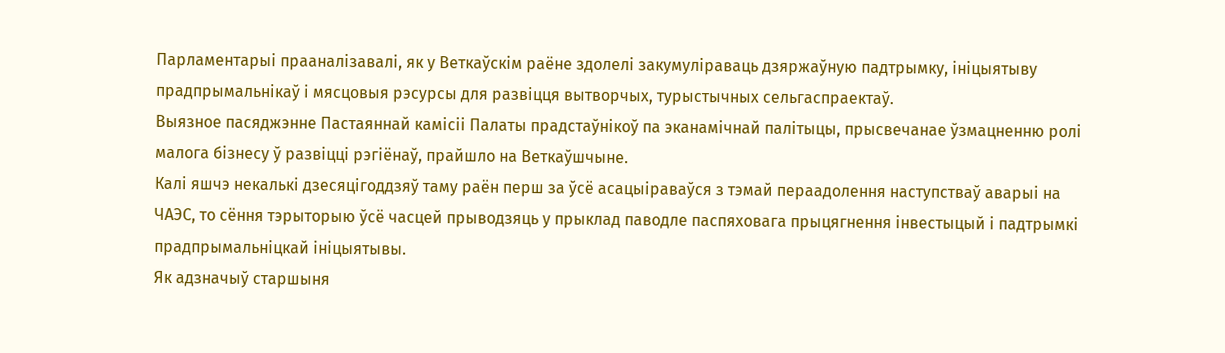Парламентарыі прааналізавалі, як у Веткаўскім раёне здолелі закумуліраваць дзяржаўную падтрымку, ініцыятыву прадпрымальнікаў і мясцовыя рэсурсы для развіцця вытворчых, турыстычных сельгаспраектаў.
Выязное пасяджэнне Пастаяннай камісіі Палаты прадстаўнікоў па эканамічнай палітыцы, прысвечанае ўзмацненню ролі малога бізнесу ў развіцці рэгіёнаў, прайшло на Веткаўшчыне.
Калі яшчэ некалькі дзесяцігоддзяў таму раён перш за ўсё асацыіраваўся з тэмай пераадолення наступстваў аварыі на ЧАЭС, то сёння тэрыторыю ўсё часцей прыводзяць у прыклад паводле паспяховага прыцягнення інвестыцый і падтрымкі прадпрымальніцкай ініцыятывы.
Як адзначыў старшыня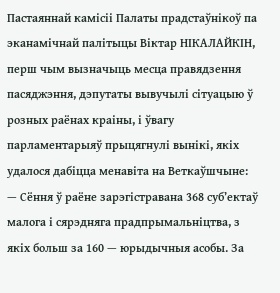Пастаяннай камісіі Палаты прадстаўнікоў па эканамічнай палітыцы Віктар НІКАЛАЙКІН, перш чым вызначыць месца правядзення пасяджэння, дэпутаты вывучылі сітуацыю ў розных раёнах краіны, і ўвагу парламентарыяў прыцягнулі вынікі, якіх удалося дабіцца менавіта на Веткаўшчыне:
— Сёння ў раёне зарэгістравана 368 суб’ектаў малога і сярэдняга прадпрымальніцтва, з якіх больш за 160 — юрыдычныя асобы. За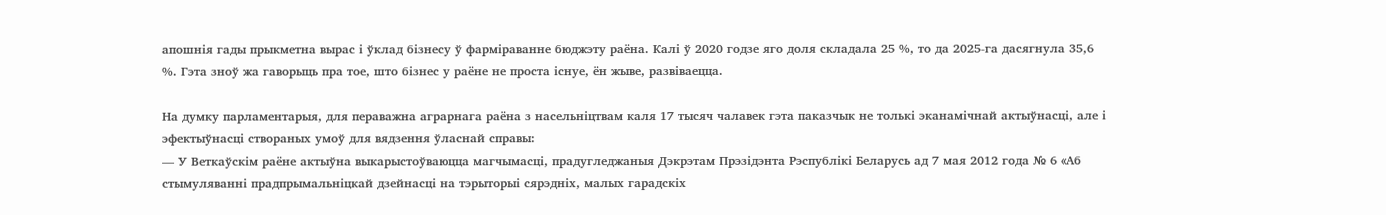апошнія гады прыкметна вырас і ўклад бізнесу ў фарміраванне бюджэту раёна. Калі ў 2020 годзе яго доля складала 25 %, то да 2025-га дасягнула 35,6 %. Гэта зноў жа гаворыць пра тое, што бізнес у раёне не проста існуе, ён жыве, развіваецца.

На думку парламентарыя, для пераважна аграрнага раёна з насельніцтвам каля 17 тысяч чалавек гэта паказчык не толькі эканамічнай актыўнасці, але і эфектыўнасці створаных умоў для вядзення ўласнай справы:
— У Веткаўскім раёне актыўна выкарыстоўваюцца магчымасці, прадугледжаныя Дэкрэтам Прэзідэнта Рэспублікі Беларусь ад 7 мая 2012 года № 6 «Аб стымуляванні прадпрымальніцкай дзейнасці на тэрыторыі сярэдніх, малых гарадскіх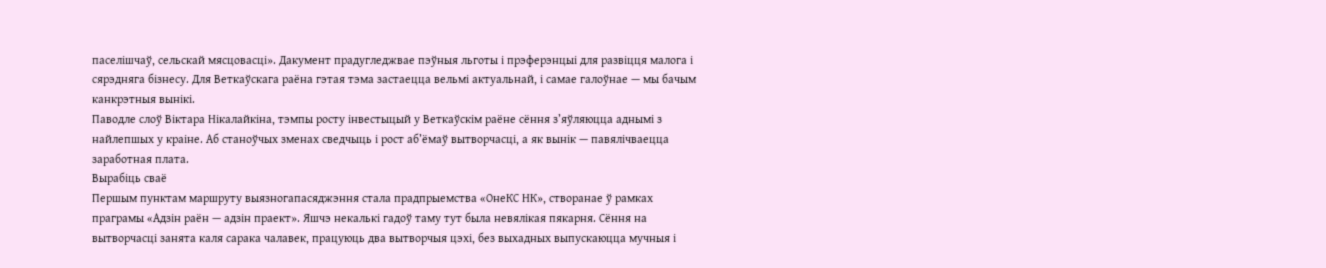паселішчаў, сельскай мясцовасці». Дакумент прадугледжвае пэўныя льготы і прэферэнцыі для развіцця малога і сярэдняга бізнесу. Для Веткаўскага раёна гэтая тэма застаецца вельмі актуальнай, і самае галоўнае — мы бачым канкрэтныя вынікі.
Паводле слоў Віктара Нікалайкіна, тэмпы росту інвестыцый у Веткаўскім раёне сёння з’яўляюцца аднымі з найлепшых у краіне. Аб станоўчых зменах сведчыць і рост аб’ёмаў вытворчасці, а як вынік — павялічваецца заработная плата.
Вырабіць сваё
Першым пунктам маршруту выязногапасяджэння стала прадпрыемства «ОнеКС НК», створанае ў рамках праграмы «Адзін раён — адзін праект». Яшчэ некалькі гадоў таму тут была невялікая пякарня. Сёння на вытворчасці занята каля сарака чалавек, працуюць два вытворчыя цэхі, без выхадных выпускаюцца мучныя і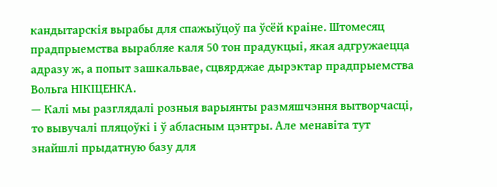кандытарскія вырабы для спажыўцоў па ўсёй краіне. Штомесяц прадпрыемства вырабляе каля 50 тон прадукцыі, якая адгружаецца адразу ж, а попыт зашкальвае, сцвярджае дырэктар прадпрыемства Вольга НІКІЦЕНКА.
— Калі мы разглядалі розныя варыянты размяшчэння вытворчасці, то вывучалі пляцоўкі і ў абласным цэнтры. Але менавіта тут знайшлі прыдатную базу для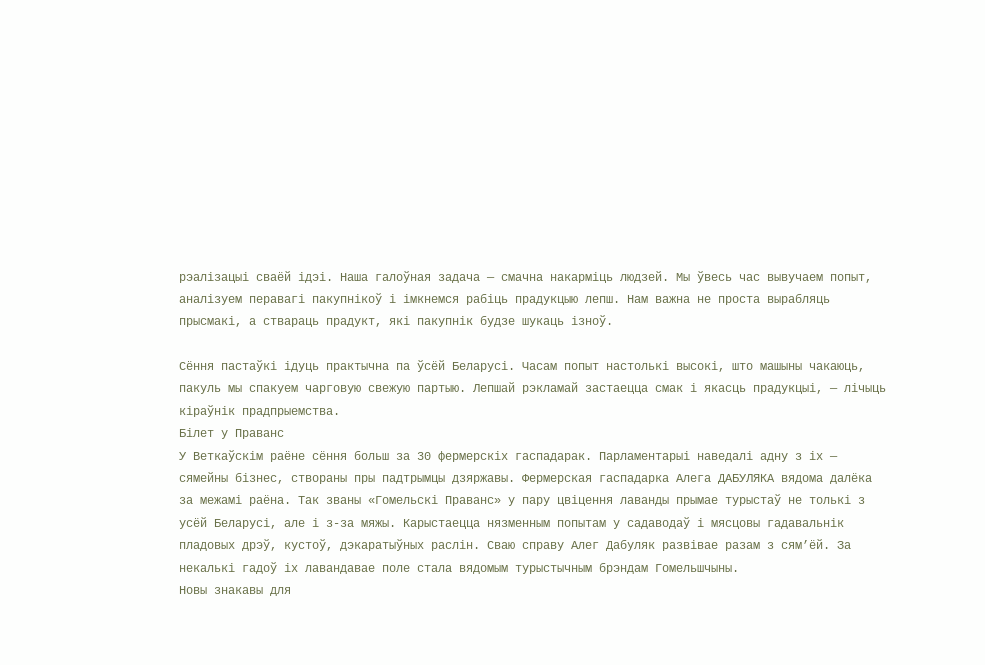рэалізацыі сваёй ідэі. Наша галоўная задача — смачна накарміць людзей. Мы ўвесь час вывучаем попыт, аналізуем перавагі пакупнікоў і імкнемся рабіць прадукцыю лепш. Нам важна не проста вырабляць прысмакі, а ствараць прадукт, які пакупнік будзе шукаць ізноў.

Сёння пастаўкі ідуць практычна па ўсёй Беларусі. Часам попыт настолькі высокі, што машыны чакаюць, пакуль мы спакуем чарговую свежую партыю. Лепшай рэкламай застаецца смак і якасць прадукцыі, — лічыць кіраўнік прадпрыемства.
Білет у Праванс
У Веткаўскім раёне сёння больш за 30 фермерскіх гаспадарак. Парламентарыі наведалі адну з іх — сямейны бізнес, створаны пры падтрымцы дзяржавы. Фермерская гаспадарка Алега ДАБУЛЯКА вядома далёка за межамі раёна. Так званы «Гомельскі Праванс» у пару цвіцення лаванды прымае турыстаў не толькі з усёй Беларусі, але і з-за мяжы. Карыстаецца нязменным попытам у садаводаў і мясцовы гадавальнік пладовых дрэў, кустоў, дэкаратыўных раслін. Сваю справу Алег Дабуляк развівае разам з сям’ёй. За некалькі гадоў іх лавандавае поле стала вядомым турыстычным брэндам Гомельшчыны.
Новы знакавы для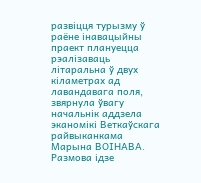развіцця турызму ў раёне інавацыйны праект плануецца рэалізаваць літаральна ў двух кіламетрах ад лавандавага поля, звярнула ўвагу начальнік аддзела эканомікі Веткаўскага райвыканкама Марына ВОІНАВА. Размова ідзе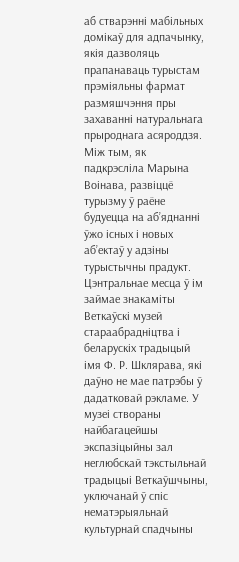аб стварэнні мабільных домікаў для адпачынку, якія дазволяць прапанаваць турыстам прэміяльны фармат размяшчэння пры захаванні натуральнага прыроднага асяроддзя.
Між тым, як падкрэсліла Марына Воінава, развіццё турызму ў раёне будуецца на аб’яднанні ўжо існых і новых аб’ектаў у адзіны турыстычны прадукт. Цэнтральнае месца ў ім займае знакаміты Веткаўскі музей стараабрадніцтва і беларускіх традыцый імя Ф. Р. Шклярава, які даўно не мае патрэбы ў дадатковай рэкламе. У музеі створаны найбагацейшы экспазіцыйны зал неглюбскай тэкстыльнай традыцыі Веткаўшчыны, уключанай ў спіс нематэрыяльнай культурнай спадчыны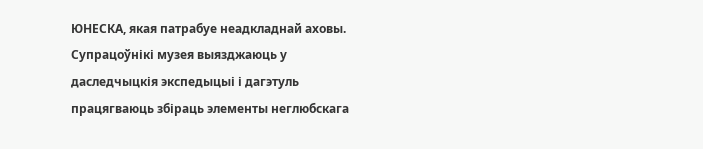ЮНЕСКА, якая патрабуе неадкладнай аховы. Супрацоўнікі музея выязджаюць у даследчыцкія экспедыцыі і дагэтуль працягваюць збіраць элементы неглюбскага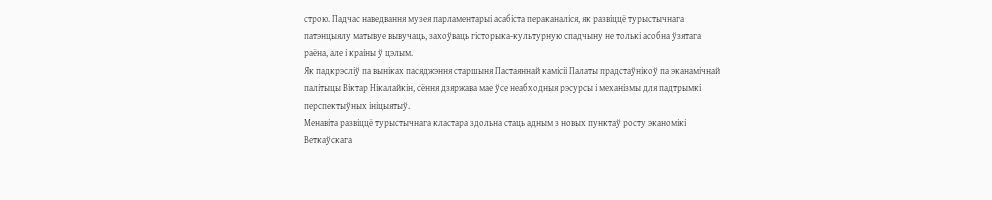строю. Падчас наведвання музея парламентарыі асабіста пераканаліся, як развіццё турыстычнага патэнцыялу матывуе вывучаць, захоўваць гісторыка-культурную спадчыну не толькі асобна ўзятага раёна, але і краіны ў цэлым.
Як падкрэсліў па выніках пасяджэння старшыня Пастаяннай камісіі Палаты прадстаўнікоў па эканамічнай палітыцы Віктар Нікалайкін, сёння дзяржава мае ўсе неабходныя рэсурсы і механізмы для падтрымкі перспектыўных ініцыятыў.
Менавіта развіццё турыстычнага кластара здольна стаць адным з новых пунктаў росту эканомікі Веткаўскага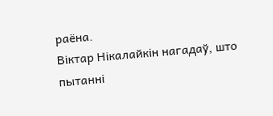раёна.
Віктар Нікалайкін нагадаў, што пытанні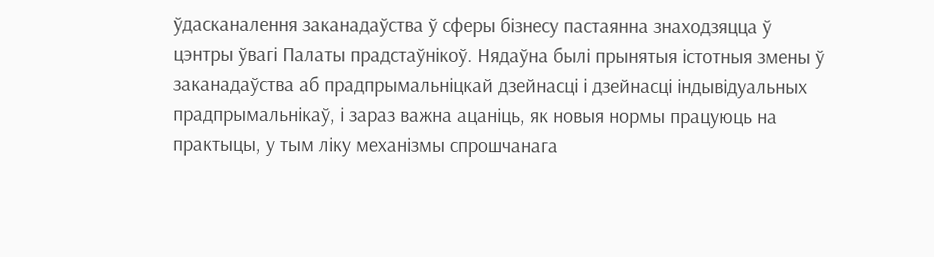ўдасканалення заканадаўства ў сферы бізнесу пастаянна знаходзяцца ў цэнтры ўвагі Палаты прадстаўнікоў. Нядаўна былі прынятыя істотныя змены ў заканадаўства аб прадпрымальніцкай дзейнасці і дзейнасці індывідуальных прадпрымальнікаў, і зараз важна ацаніць, як новыя нормы працуюць на практыцы, у тым ліку механізмы спрошчанага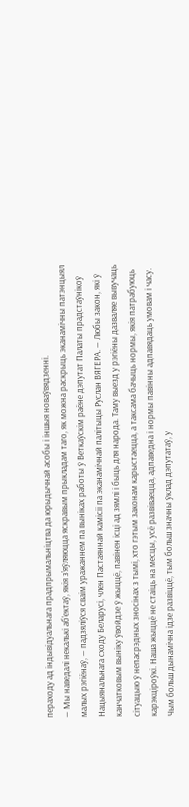пераходу ад індывідуальнага прадпрымальніцтва да юрыдычнай асобы і іншыя новаўвядзенні.
— Мы наведалі некалькі аб’ектаў, якія з’яўляюцца яскравым прыкладам таго, як можна раскрыць эканамічны патэнцыял малых рэгіёнаў, — падзяліўся сваім уражаннем па выніках работы ў Веткаўскім раёне дэпутат Палаты прадстаўнікоў Нацыянальнага сходу Беларусі, член Пастаяннай камісіі па эканамічнай палітыцы Руслан ВЯГЕРА. — Любы закон, які ў канчатковым выніку ўвойдзе ў жыццё, павінен ісці ад зямлі і быць для народа. Таму выезд у рэгіёны дазваляе вывучаць сітуацыю ў непасрэдных зносінах з тымі, хто гэтым законам карыстаецца, а таксама бачыць нормы, якія патрабуюць карэкціроўкі. Наша жыццё не стаіць на месцы, усё развіваецца, адпаведна і нормы павінны адпавядаць умовам і часу. Чым больш дынамічна ідзе развіццё, тым больш значны ўклад дэпутатаў, у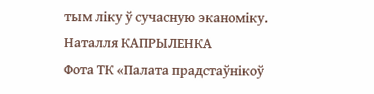тым ліку ў сучасную эканоміку.
Наталля КАПРЫЛЕНКА
Фота ТК «Палата прадстаўнікоў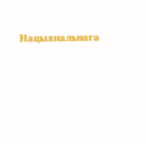Нацыянальнага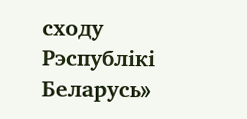сходу Рэспублікі Беларусь»